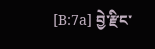[B:7a] བྱེ་རྫིང་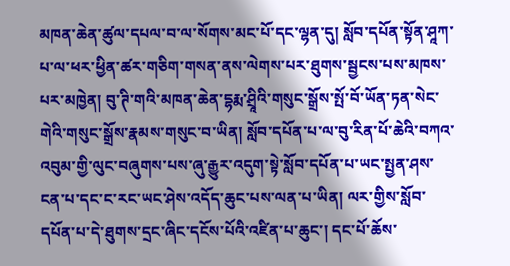མཁན་ཆེན་ཚུལ་དཔལ་བ་ལ་སོགས་མང་པོ་དང་ལྷན་དུ། སློབ་དཔོན་སྟོན་ཤཱཀ་པ་ལ་ཕར་ཕྱིན་ཚར་གཅིག་གསན་ནས་ལེགས་པར་ཐུགས་སྦྱངས་པས་མཁས་པར་མཁྱེན། བུ་ཊི་གའི་མཁན་ཆེན་དྷརྨ་ཤྲཱིའི་གསུང་སྒྲོས་སྤོ་བོ་ཡོན་ཏན་སེང་གེའི་གསུང་སྒྲོས་རྣམས་གསུང་བ་ཡིན། སློབ་དཔོན་པ་ལ་བུ་རིན་པོ་ཆེའི་བཀའ་འབུམ་གྱི་ལུང་བཞུགས་པས་ཞུ་རྒྱུར་འདུག་སྟེ་སློབ་དཔོན་པ་ཡང་སྤྱན་ཤས་ངན་པ་དང་ང་རང་ཡང་ཤེས་འདོད་ཆུང་པས་ལན་པ་ཡིན། ལར་གྱིས་སློབ་དཔོན་པ་དེ་ཐུགས་དྲང་ཞིང་དངོས་པོའི་འཛིན་པ་ཆུང་། དང་པོ་ཆོས་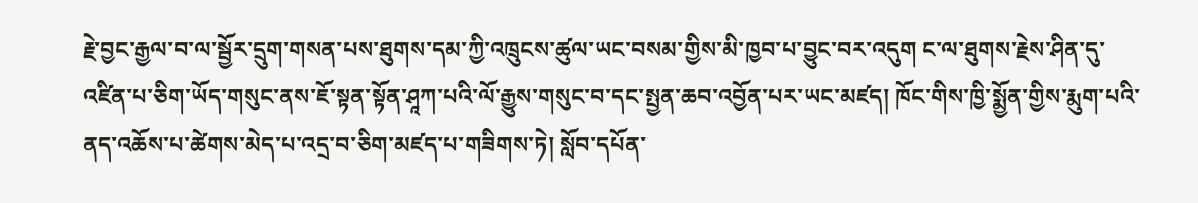རྗེ་བྱང་རྒྱལ་བ་ལ་སྦྱོར་དྲུག་གསན་པས་ཐུགས་དམ་ཀྱི་འཁྲུངས་ཚུལ་ཡང་བསམ་གྱིས་མི་ཁྱབ་པ་བྱུང་བར་འདུག ང་ལ་ཐུགས་རྗེས་ཤིན་དུ་འཛིན་པ་ཅིག་ཡོད་གསུང་ནས་ཇོ་སྟན་སྟོན་ཤཱཀ་པའི་ལོ་རྒྱུས་གསུང་བ་དང་སྤྱན་ཆབ་འབྱོན་པར་ཡང་མཛད། ཁོང་གིས་ཁྱི་སྨྱོན་གྱིས་རྨུག་པའི་ནད་འཆོས་པ་ཚེགས་མེད་པ་འདྲ་བ་ཅིག་མཛད་པ་གཟིགས་ཏེ། སློབ་དཔོན་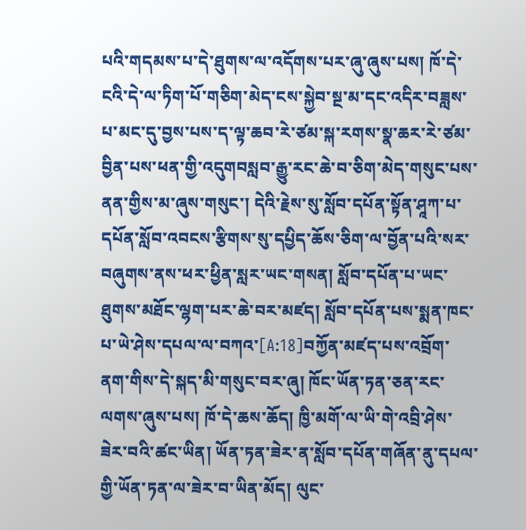པའི་གདམས་པ་དེ་ཐུགས་ལ་འདོགས་པར་ཞུ་ཞུས་པས། ཁོ་དེ་ངའི་དེ་ལ་ཏིག་པོ་གཅིག་མེད་ངས་སྐྱེབ་སྔ་མ་དང་འདིར་བཟླས་པ་མང་དུ་བྱས་པས་ད་ལྟ་ཆབ་རེ་ཙམ་སྐ་རགས་སྣ་ཆར་རེ་ཙམ་བྱིན་པས་ཕན་གྱི་འདུགབསླབ་རྒྱུ་རང་ཆེ་བ་ཅིག་མེད་གསུང་པས་ནན་གྱིས་མ་ཞུས་གསུང་། དེའི་རྗེས་སུ་སློབ་དཔོན་སྟོན་ཤཱཀ་པ་དཔོན་སློབ་འབངས་རྩིགས་སུ་དཔྱིད་ཆོས་ཅིག་ལ་བྱོན་པའི་སར་བཞུགས་ནས་ཕར་ཕྱིན་སླར་ཡང་གསན། སློབ་དཔོན་པ་ཡང་ཐུགས་མཐོང་ལྷག་པར་ཆེ་བར་མཛད། སློབ་དཔོན་པས་སྨན་ཁང་པ་ཡེ་ཤེས་དཔལ་ལ་བཀའ་[A:18]བཀྱོན་མཛད་པས་འབྲོག་ནག་གིས་དེ་སྐད་མི་གསུང་བར་ཞུ། ཁོང་ཡོན་ཏན་ཅན་རང་ལགས་ཞུས་པས། ཁོ་དེ་ཆས་ཆོད། ཁྱི་མགོ་ལ་ཡི་གེ་འབྲི་ཤེས་ཟེར་བའི་ཚང་ཡིན། ཡོན་ཏན་ཟེར་ན་སློབ་དཔོན་གཞོན་ནུ་དཔལ་གྱི་ཡོན་ཏན་ལ་ཟེར་བ་ཡིན་མོད། ལུང་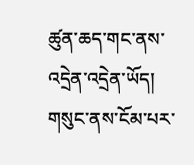ཚུན་ཆད་གང་ནས་འདྲེན་འདྲེན་ཡོད། གསུང་ནས་ངོམ་པར་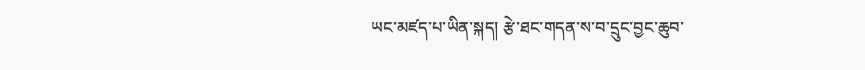ཡང་མཛད་པ་ཡིན་སྐད། རྩེ་ཐང་གདན་ས་བ་དྲུང་བྱང་ཆུབ་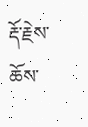རྡོ་རྗེས་ཆོས་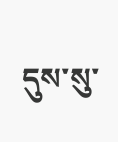དུས་སུ་